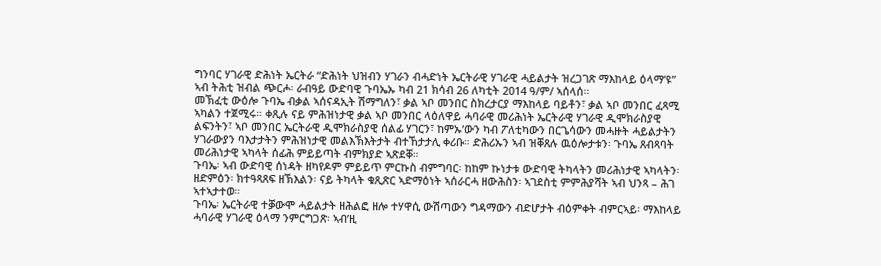ግንባር ሃገራዊ ድሕነት ኤርትራ “ድሕነት ህዝብን ሃገራን ብሓድነት ኤርትራዊ ሃገራዊ ሓይልታት ዝረጋገጽ ማእከላይ ዕላማ’ዩ” ኣብ ትሕቲ ዝብል ጭርሖ፡ ራብዓይ ውድባዊ ጉባኤኡ ካብ 21 ክሳብ 26 ለካቲት 2014 ዓ/ም/ ኣሰላሰ።
መኽፈቲ ውዕሎ ጉባኤ ብቃል ኣሰናዳኢት ሽማግለን፣ ቃል ኣቦ መንበር ስክረታርያ ማእከላይ ባይቶን፣ ቃል ኣቦ መንበር ፈጻሚ ኣካልን ተጀሚሩ። ቀጺሉ ናይ ምሕዝነታዊ ቃል ኣቦ መንበር ላዕለዋይ ሓባራዊ መሪሕነት ኤርትራዊ ሃገራዊ ዲሞክራስያዊ ልፍንትን፣ ኣቦ መንበር ኤርትራዊ ዲሞክራስያዊ ሰልፊ ሃገርን፣ ከምኡ’ውን ካብ ፖለቲካውን በርጌሳውን መሓዙት ሓይልታትን ሃገራውያን ባእታታትን ምሕዝነታዊ መልእኽእትታት ብተኸታታሊ ቀሪቡ። ድሕሪኡን ኣብ ዝቐጸሉ ዉዕሎታቱን፡ ጉባኤ ጸብጻባት መሪሕነታዊ ኣካላት ሰፊሕ ምይይጣት ብምክያድ ኣጽደቐ።
ጉባኤ፡ ኣብ ውድባዊ ሰነዳት ዘካየዶም ምይይጥ ምርኩስ ብምግባር፡ ከከም ኩነታቱ ውድባዊ ትካላትን መሪሕነታዊ ኣካላትን፡ ዘድምዕን፡ ክተዓጻጸፍ ዘኽእልን፡ ናይ ትካላት ቁጺጽር ኣድማዕነት ኣሰራርሓ ዘውሕስን፡ ኣገደስቲ ምምሕያሻት ኣብ ህንጻ – ሕገ ኣተኣታተወ።
ጉባኤ፡ ኤርትራዊ ተቓውሞ ሓይልታት ዘሕልፎ ዘሎ ተሃዋሲ ውሽጣውን ግዳማውን ብድሆታት ብዕምቀት ብምርኣይ፡ ማእከላይ ሓባራዊ ሃገራዊ ዕላማ ንምርግጋጽ፡ ኣብ’ዚ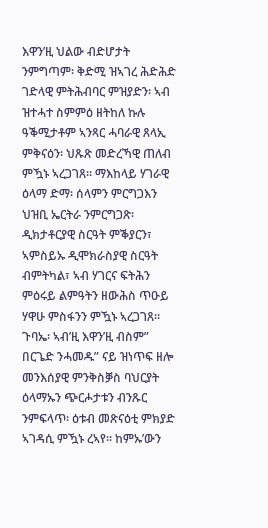እዋን’ዚ ህልው ብድሆታት ንምግጣም፡ ቅድሚ ዝኣገረ ሕድሕድ ገድላዊ ምትሕብባር ምዝያድን፡ ኣብ ዝተሓተ ስምምዕ ዘትከለ ኩሉ ዓቕሚታቶም ኣንጻር ሓባራዊ ጸላኢ ምቅናዕን፡ ህጹጽ መድረኻዊ ጠለብ ምዃኑ ኣረጋገጸ። ማእከላይ ሃገራዊ ዕላማ ድማ፡ ሰላምን ምርግጋእን ህዝቢ ኤርትራ ንምርግጋጽ፡ ዲክታቶርያዊ ስርዓት ምቕያርን፣ ኣምስይኡ ዲሞክራስያዊ ስርዓት ብምትካል፣ ኣብ ሃገርና ፍትሕን ምዕሩይ ልምዓትን ዘውሕስ ጥዑይ ሃዋሁ ምስፋንን ምዃኑ ኣረጋገጸ።
ጉባኤ፡ ኣብ’ዚ እዋን’ዚ ብስም” በርጌድ ንሓመዱ” ናይ ዝነጥፍ ዘሎ መንእሰያዊ ምንቅስቓስ ባህርያት ዕላማኡን ጭርሖታቱን ብንጹር ንምፍላጥ፡ ዕቱብ መጽናዕቲ ምክያድ ኣገዳሲ ምዃኑ ረኣየ። ከምኡ’ውን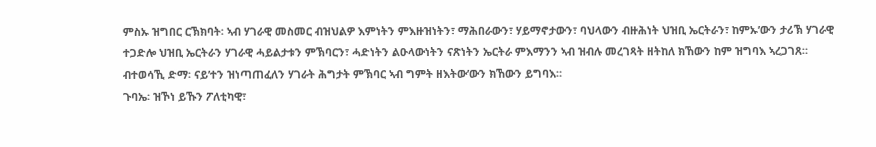ምስኡ ዝግበር ርኽክባት፡ ኣብ ሃገራዊ መስመር ብዝህልዎ እምነትን ምእዙዝነትን፣ ማሕበራውን፣ ሃይማኖታውን፣ ባህላውን ብዙሕነት ህዝቢ ኤርትራን፣ ከምኡ’ውን ታሪኽ ሃገራዊ ተጋድሎ ህዝቢ ኤርትራን ሃገራዊ ሓይልታቱን ምኽባርን፣ ሓድነትን ልዑላውነትን ናጽነትን ኤርትራ ምእማንን ኣብ ዝብሉ መረገጻት ዘትከለ ክኸውን ከም ዝግባእ ኣረጋገጸ። ብተወሳኺ ድማ፡ ናይ’ተን ዝነጣጠፈለን ሃገራት ሕግታት ምኽባር ኣብ ግምት ዘእትው’ውን ክኸውን ይግባእ።
ጉባኤ፡ ዝኾነ ይኹን ፖለቲካዊ፣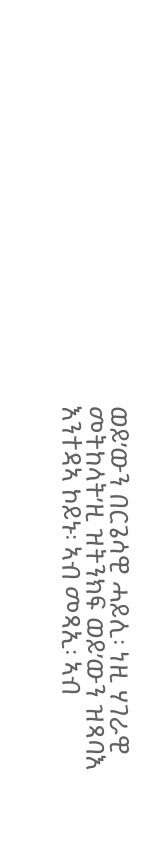ወይ’ውን በርጌሳዊ ሓይሊ፡ ነዚ ሃገራዊ መትከላት’ዚ ዝትንክፍ ወይ’ውን ዝጻባእ እንተዳኣ ኮይኑ፡ ኣብ መጻኢ፡ ኣብ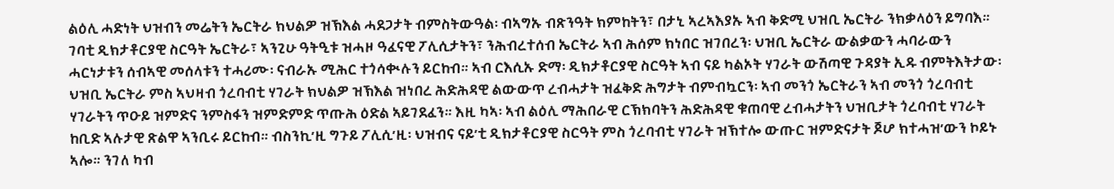ልዕሊ ሓድነት ህዝብን መሬትን ኤርትራ ክህልዎ ዝኽእል ሓደጋታት ብምስትውዓል፡ ብኣግኡ ብጽንዓት ክምከትን፣ በታኒ ኣረኣእያኡ ኣብ ቅድሚ ህዝቢ ኤርትራ ንክቃላዕን ይግባእ።
ገባቲ ዲክታቶርያዊ ስርዓት ኤርትራ፣ ኣንጊሁ ዓትዒቱ ዝሓዞ ዓፈናዊ ፖሊሲታትን፣ ንሕብረተሰብ ኤርትራ ኣብ ሕሰም ክነበር ዝገበረን፡ ህዝቢ ኤርትራ ውልቃውን ሓባራውን ሓርነታቱን ሰብኣዊ መሰላቱን ተሓሪሙ፡ ናብራኡ ሚሕር ተጎሳቊሉን ይርከብ። ኣብ ርእሲኡ ድማ፡ ዲክታቶርያዊ ስርዓት ኣብ ናይ ካልኦት ሃገራት ውሽጣዊ ጉዳያት ኢዱ ብምትእትታው፡ ህዝቢ ኤርትራ ምስ ኣህዛብ ጎረባብቲ ሃገራት ክህልዎ ዝኽእል ዝነበረ ሕድሕዳዊ ልውውጥ ረብሓታት ዝፈቅድ ሕግታት ብምብኳርን፡ ኣብ መንጎ ኤርትራን ኣብ መንጎ ጎረባብቲ ሃገራትን ጥዑይ ዝምድና ንምስፋን ዝምድምድ ጥጡሕ ዕድል ኣይገደፈን። እዚ ካኣ፡ ኣብ ልዕሊ ማሕበራዊ ርኽክባትን ሕድሕዳዊ ቁጠባዊ ረብሓታትን ህዝቢታት ጎረባብቲ ሃገራት ከቢድ ኣሉታዊ ጽልዋ ኣንቢሩ ይርከብ። ብስንኪ’ዚ ግጉይ ፖሊሲ’ዚ፡ ህዝብና ናይ’ቲ ዲክታቶርያዊ ስርዓት ምስ ጎረባብቲ ሃገራት ዝኽተሎ ውጡር ዝምድናታት ጆሆ ክተሓዝ’ውን ኮይኑ ኣሎ። ንገለ ካብ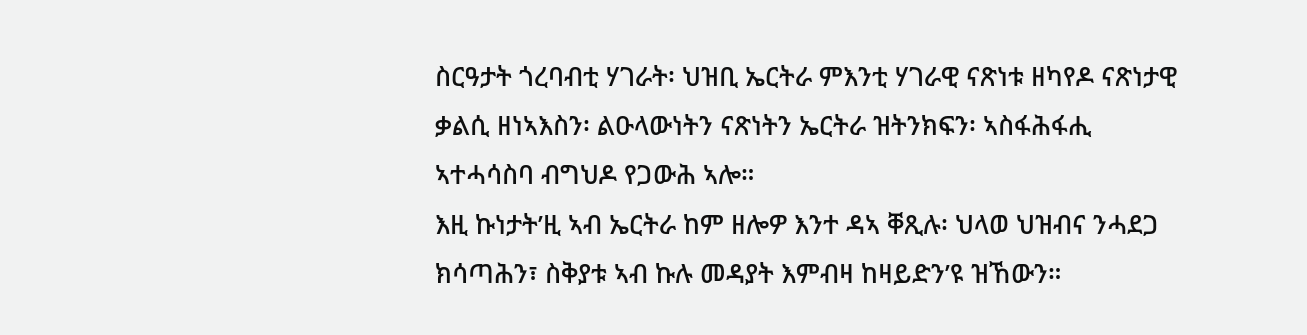ስርዓታት ጎረባብቲ ሃገራት፡ ህዝቢ ኤርትራ ምእንቲ ሃገራዊ ናጽነቱ ዘካየዶ ናጽነታዊ ቃልሲ ዘነኣእስን፡ ልዑላውነትን ናጽነትን ኤርትራ ዝትንክፍን፡ ኣስፋሕፋሒ ኣተሓሳስባ ብግህዶ የጋውሕ ኣሎ።
እዚ ኩነታት’ዚ ኣብ ኤርትራ ከም ዘሎዎ እንተ ዳኣ ቐጺሉ፡ ህላወ ህዝብና ንሓደጋ ክሳጣሕን፣ ስቅያቱ ኣብ ኩሉ መዳያት እምብዛ ከዛይድን’ዩ ዝኸውን።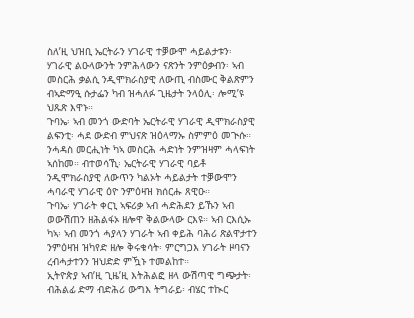ስለ’ዚ ህዝቢ ኤርትራን ሃገራዊ ተቓውሞ ሓይልታቱን፡ ሃገራዊ ልዑላውንት ንምሕላውን ናጽንት ንምዕቃብን፡ ኣብ መስርሕ ቃልሲ ንዲሞክራስያዊ ለውጢ ብስሙር ቅልጽምን ብኣድማዒ ሱታፌን ካብ ዝሓለፉ ጊዜታት ንላዕሊ፡ ሎሚ’ዩ ህጹጽ እዋኑ።
ጉባኤ፡ ኣብ መንጎ ውድባት ኤርትራዊ ሃገራዊ ዲሞክራስያዊ ልፍንቲ፡ ሓደ ውድብ ምህናጽ ዝዕላማኡ ስምምዕ መጒሱ። ንሓዳስ መርሒነት ካኣ መስርሕ ሓድነት ንምዝዛም ሓላፍነት ኣሰከመ። ብተወሳኺ፡ ኤርትራዊ ሃገራዊ ባይቶ ንዲሞክራስያዊ ለውጥን ካልኦት ሓይልታት ተቓውሞን ሓባራዊ ሃገራዊ ዕዮ ንምዕዛዝ ክሰርሑ ጸዊዑ።
ጉባኤ፡ ሃገራት ቀርኒ ኣፍሪቃ ኣብ ሓድሕደን ይኹን ኣብ ወውሽጠን ዘሕልፋኦ ዘሎዋ ቅልውላው ርእዩ። ኣብ ርእሲኡ ካኣ፡ ኣብ መንጎ ሓያላን ሃገራት ኣብ ቀይሕ ባሕሪ ጽልዋታተን ንምዕዛዝ ዝካየድ ዘሎ ቅሩቁሳት፡ ምርግጋእ ሃገራት ዞባናን ረብሓታተንን ዝህድድ ምዃኑ ተመልከተ።
ኢትዮጵያ ኣብ’ዚ ጊዜ’ዚ እትሕልፎ ዘላ ውሽጣዊ ግጭታት፡ ብሕልፊ ድማ ብድሕሪ ውግእ ትግራይ፡ ብሄር ተኲር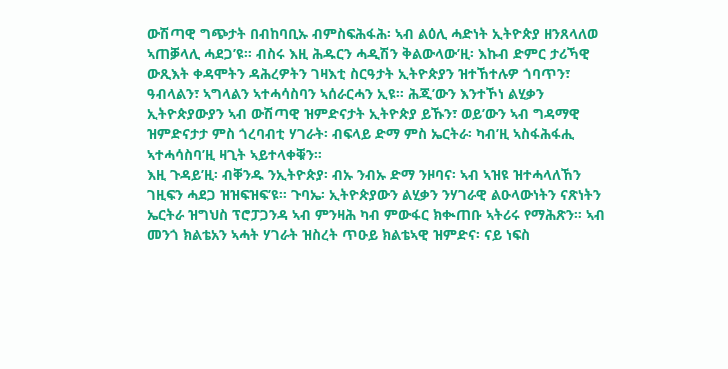ውሽጣዊ ግጭታት በብከባቢኡ ብምስፍሕፋሕ፡ ኣብ ልዕሊ ሓድነት ኢትዮጵያ ዘንጸላለወ ኣጠቓላሊ ሓደጋ’ዩ። ብስሩ እዚ ሕዱርን ሓዲሽን ቅልውላው’ዚ፡ እኩብ ድምር ታሪኻዊ ውጺእት ቀዳሞትን ዳሕረዎትን ገዛእቲ ስርዓታት ኢትዮጵያን ዝተኸተሉዎ ጎባጥን፣ ዓብላልን፣ ኣግላልን ኣተሓሳስባን ኣሰራርሓን ኢዩ። ሕጂ’ውን እንተኾነ ልሂቃን ኢትዮጵያውያን ኣብ ውሽጣዊ ዝምድናታት ኢትዮጵያ ይኹን፣ ወይ’ውን ኣብ ግዳማዊ ዝምድናታታ ምስ ጎረባብቲ ሃገራት፡ ብፍላይ ድማ ምስ ኤርትራ፡ ካብ’ዚ ኣስፋሕፋሒ ኣተሓሳስባ’ዚ ዛጊት ኣይተላቀቑን።
እዚ ጉዳይ’ዚ፡ ብቐንዱ ንኢትዮጵያ፡ ብኡ ንብኡ ድማ ንዞባና፡ ኣብ ኣዝዩ ዝተሓላለኸን ገዚፍን ሓደጋ ዝዝፍዝፍ’ዩ። ጉባኤ፡ ኢትዮጵያውን ልሂቃን ንሃገራዊ ልዑላውነትን ናጽነትን ኤርትራ ዝግህስ ፕሮፓጋንዳ ኣብ ምንዛሕ ካብ ምውፋር ክቊጠቡ ኣትሪሩ የማሕጽን። ኣብ መንጎ ክልቴአን ኣሓት ሃገራት ዝስረት ጥዑይ ክልቴኣዊ ዝምድና፡ ናይ ነፍስ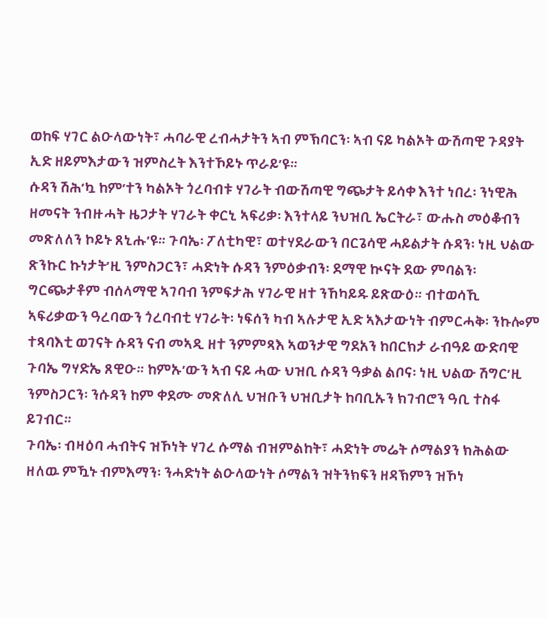ወከፍ ሃገር ልዑላውነት፣ ሓባራዊ ረብሓታትን ኣብ ምኽባርን፡ ኣብ ናይ ካልኦት ውሽጣዊ ጉዳያት ኢድ ዘይምእታውን ዝምስረት እንተኾይኑ ጥራይ’ዩ።
ሱዳን ሽሕ’ኳ ከም’ተን ካልኦት ጎረባብቱ ሃገራት ብውሽጣዊ ግጭታት ይሳቀ እንተ ነበረ፡ ንነዊሕ ዘመናት ንብዙሓት ዜጋታት ሃገራት ቀርኒ ኣፍሪቃ፡ እንተላይ ንህዝቢ ኤርትራ፣ ውሑስ መዕቆብን መጽለለን ኮይኑ ጸኒሑ’ዩ። ጉባኤ፡ ፖለቲካዊ፣ ወተሃደራውን በርጌሳዊ ሓይልታት ሱዳን፡ ነዚ ህልው ጽንኩር ኩነታት’ዚ ንምስጋርን፣ ሓድነት ሱዳን ንምዕቃብን፡ ደማዊ ኲናት ደው ምባልን፡ ግርጭታቶም ብሰላማዊ ኣገባብ ንምፍታሕ ሃገራዊ ዘተ ንኸካይዱ ይጽውዕ። ብተወሳኺ ኣፍሪቃውን ዓረባውን ጎረባብቲ ሃገራት፡ ነፍሰን ካብ ኣሉታዊ ኢድ ኣእታውነት ብምርሓቅ፡ ንኩሎም ተጻባእቲ ወገናት ሱዳን ናብ መኣዲ ዘተ ንምምጻእ ኣወንታዊ ግደአን ከበርክታ ራብዓይ ውድባዊ ጉባኤ ግሃድኤ ጸዊዑ። ከምኡ’ውን ኣብ ናይ ሓው ህዝቢ ሱዳን ዓቃል ልቦና፡ ነዚ ህልው ሽግር’ዚ ንምስጋርን፡ ንሱዳን ከም ቀደሙ መጽለሊ ህዝቡን ህዝቢታት ከባቢኡን ክገብሮን ዓቢ ተስፋ ይገብር።
ጉባኤ፡ ብዛዕባ ሓብትና ዝኾነት ሃገረ ሱማል ብዝምልከት፣ ሓድነት መሬት ሶማልያን ክሕልው ዘለዉ ምዃኑ ብምእማን፡ ንሓድነት ልዑላውነት ሶማልን ዝትንክፍን ዘዳኽምን ዝኾነ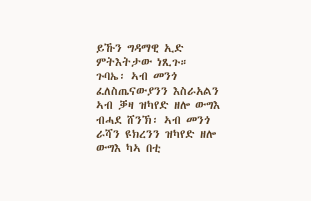ይኹን ግዳማዊ ኢድ ምትእትታው ነጺጉ።
ጉባኤ፡ ኣብ መንጎ ፈለስጤናውያንን እስራአልን ኣብ ቓዛ ዝካየድ ዘሎ ውግእ ብሓደ ሸንኽ፡ ኣብ መንጎ ራሻን ዩክረንን ዝካየድ ዘሎ ውግእ ካኣ በቲ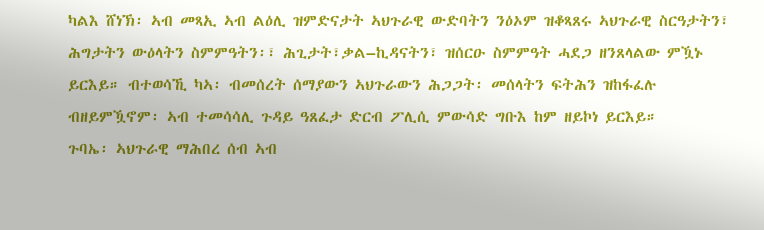ካልእ ሸነኽ፡ ኣብ መጻኢ ኣብ ልዕሊ ዝምድናታት ኣህጉራዊ ውድባትን ንዕኦም ዝቆጻጸሩ ኣህጉራዊ ስርዓታትን፣ ሕግታትን ውዕላትን ስምምዓትን፡፣ ሕጊታት፣ቃል–ኪዳናትን፣ ዝሰርዑ ስምምዓት ሓደጋ ዘንጸላልው ምዃኑ ይርእይ። ብተወሳኺ ካኣ፡ ብመሰረት ሰማያውን ኣህጉራውን ሕጋጋት፡ መሰላትን ፍትሕን ዝከፋፈሉ ብዘይምዃኖም፡ ኣብ ተመሳሳሊ ጉዳይ ዓጸፈታ ድርብ ፖሊሲ ምውሳድ ግቡእ ከም ዘይኮነ ይርእይ።
ጉባኤ፡ ኣህጉራዊ ማሕበረ ሰብ ኣብ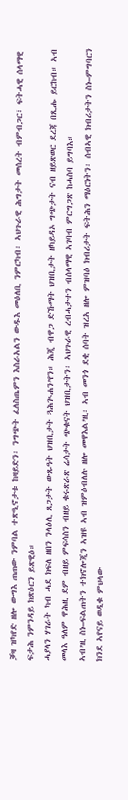ቓዛ ዝካየድ ዘሎ ውግእ ጠጠው ንምባል ተጽዒኖታቱ ከዛይድን፡ ንግጭት ፈለስጤምን እስራአልን ውዱእ መዕለቢ ንምርካብ፡ ኣህጉራዊ ሕግታት መሰረት ብምብጋር፣ ፍትሓዊ ሰላማዊ ፍታሕ ንምንዳይ ክጽዕርን ይጽዊዕ።
ሓያላን ሃገራት ካብ ሓደ ክፍለ ዘበን ንላዕሊ ጸጋታት ውጹዓት ህዝቢታት ጓሕጒሐን’የን። ሕጂ ብዋጋ ድኹማት ህዝቢታት ዘካይዳኦ ግጭታት ናብ ዘይጽወር ደረጃ በጺሑ ይርከብ። ኣብ መላእ ዓለም ዋሕዚ ደም ብዘይ ምፍሳስን ብዘይ ቁሩጽራጽ ሬሳታት ጭቁናት ህዝቢታትን፡ ኣህጉራዊ ረብሓታተን ብሰላማዊ ኣገባብ ምርግጋጽ ከሓስባ ይግባእ።
ኣብ’ዚ ስነ–ፍልጠትን ተክኖሎጂን ኣዝዩ ኣብ ዝምዕብለሉ ዘሎ መዋእል’ዚ፡ ኣብ መንጎ ደቂ ሰባት ዝረአ ዘሎ ምዝባዕ ክብሪታት ፍትሕን ማዕርነትን፡ ሰብኣዊ ክብሪታትን ስነ–ምግባርን ክንደ ኣየናይ ወዲቁ ምህላው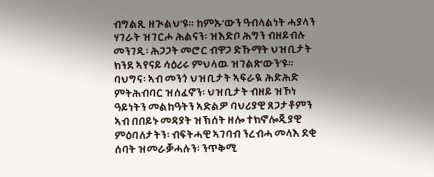ብግልጺ ዘጒልህ’ዩ። ከምኡ’ውን ዓብላልነት ሓያላን ሃገራት ዝገርሖ ሕልናን፡ ዝእድቦ ሕግን ብዘይብሉ መንገዲ፡ ሕጋጋት መሮር ብዋጋ ድኹማት ህዝቢታት ክንደ ኣየናይ ሳዕሪሩ ምህላዉ ዝገልጽ’ውን’ዩ።
ባህግና፡ ኣብ መንጎ ህዝቢታት ኣፍራዪ ሕድሕድ ምትሕብባር ዝሰፈኖን፡ ህዝቢታት ብዘይ ዝኾነ ዓይነትን መልከዓትን ኣድልዎ ባህሪያዊ ጸጋታቶምን ኣብ በበይኑ መዳያት ዝኽሰት ዘሎ ተክኖሎጂያዊ ምዕባለታትን፡ ብፍትሓዊ ኣገባብ ንረብሓ መላእ ደቂ ሰባት ዝመራቓሓሉን፡ ንጥቅሚ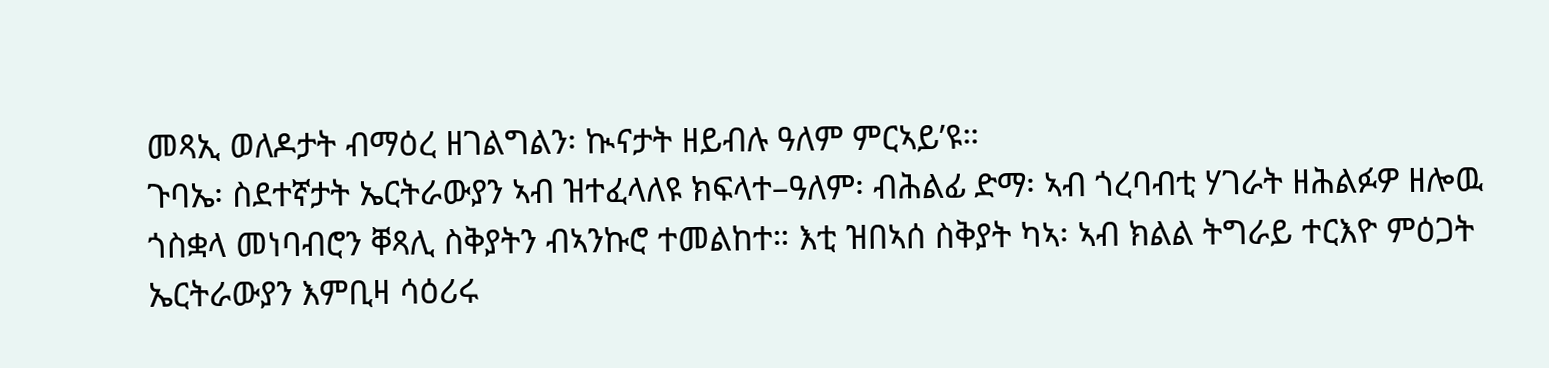መጻኢ ወለዶታት ብማዕረ ዘገልግልን፡ ኲናታት ዘይብሉ ዓለም ምርኣይ’ዩ።
ጉባኤ፡ ስደተኛታት ኤርትራውያን ኣብ ዝተፈላለዩ ክፍላተ–ዓለም፡ ብሕልፊ ድማ፡ ኣብ ጎረባብቲ ሃገራት ዘሕልፉዎ ዘሎዉ ጎስቋላ መነባብሮን ቐጻሊ ስቅያትን ብኣንኩሮ ተመልከተ። እቲ ዝበኣሰ ስቅያት ካኣ፡ ኣብ ክልል ትግራይ ተርእዮ ምዕጋት ኤርትራውያን እምቢዛ ሳዕሪሩ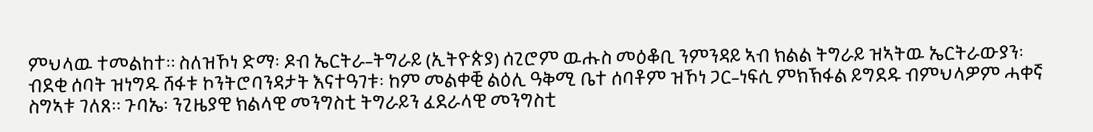ምህላዉ ተመልከተ። ስለዝኾነ ድማ፡ ዶብ ኤርትራ–ትግራይ (ኢትዮጵያ) ሰጊሮም ዉሑስ መዕቆቢ ንምንዳይ ኣብ ክልል ትግራይ ዝኣትዉ ኤርትራውያን፡ ብደቂ ሰባት ዝነግዱ ሸፋቱ ኮንትሮባንዳታት እናተዓገቱ፡ ከም መልቀቒ ልዕሊ ዓቅሚ ቤተ ሰባቶም ዝኾነ ጋር–ነፍሲ ምክኽፋል ይግደዱ ብምህላዎም ሓቀኛ ስግኣቱ ገለጸ። ጉባኤ፡ ንጊዜያዊ ክልላዊ መንግስቲ ትግራይን ፈደራላዊ መንግስቲ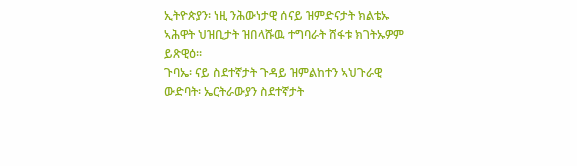ኢትዮጵያን፡ ነዚ ንሕውነታዊ ሰናይ ዝምድናታት ክልቴኡ ኣሕዋት ህዝቢታት ዝበላሹዉ ተግባራት ሸፋቱ ክገትኡዎም ይጽዊዕ።
ጉባኤ፡ ናይ ስደተኛታት ጉዳይ ዝምልከተን ኣህጉራዊ ውድባት፡ ኤርትራውያን ስደተኛታት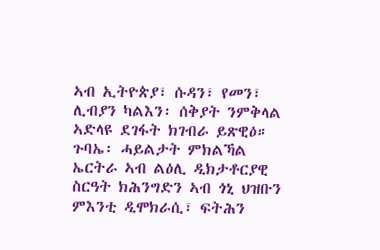ኣብ ኢትዮጵያ፣ ሱዳን፣ የመን፣ ሊብያን ካልእን፡ ሰቅያት ንምቅላል ኣድላዩ ደገፋት ክገብራ ይጽዊዕ።
ጉባኤ፡ ሓይልታት ምክልኻል ኤርትራ ኣብ ልዕሊ ዲክታቶርያዊ ስርዓት ክሕንግድን ኣብ ጎኒ ህዝቡን ምእንቲ ዲሞክራሲ፣ ፍትሕን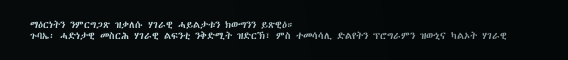ማዕርነትን ንምርግጋጽ ዝቃለሱ ሃገራዊ ሓይልታቱን ክውግንን ይጽዊዕ።
ጉባኤ፡ ሓድነታዊ መስርሕ ሃገራዊ ልፍንቲ ንቅድሚት ዝድርኽ፣ ምስ ተመሳሳሊ ድልየትን ፕሮግራምን ዝውኒና ካልኦት ሃገራዊ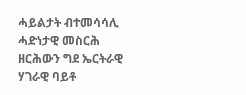ሓይልታት ብተመሳሳሊ ሓድነታዊ መስርሕ ዘርሕውን ግደ ኤርትራዊ ሃገራዊ ባይቶ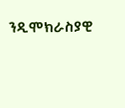ንዲሞክራስያዊ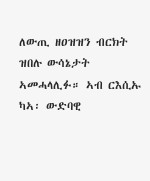ለውጢ ዘዐዝዝን ብርክት ዝበሉ ውሳኔታት ኣመሓላሊፉ። ኣብ ርእሲኡ ካኣ፡ ውድባዊ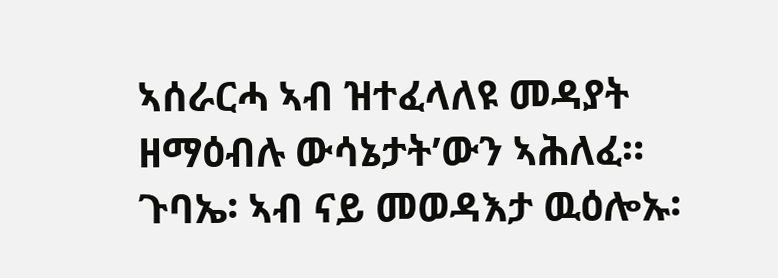ኣሰራርሓ ኣብ ዝተፈላለዩ መዳያት ዘማዕብሉ ውሳኔታት’ውን ኣሕለፈ።
ጉባኤ፡ ኣብ ናይ መወዳእታ ዉዕሎኡ፡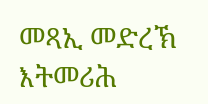መጻኢ መድረኽ እትመሪሕ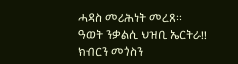ሓዳስ መሪሕነት መረጸ።
ዓወት ንቃልሲ ህዝቢ ኤርትራ!!
ክብርን መጎስን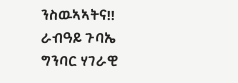ንስዉኣኣትና!!
ራብዓይ ጉባኤ
ግንባር ሃገራዊ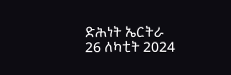ድሕነት ኤርትራ
26 ለካቲት 2024